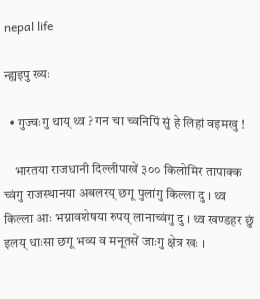nepal life

न्ह्यइपु ख्यः

  • गुज्वःगु थाय् थ्व ? गन चा च्वनिपिं सुं हे लिहां वइमखु !

    भारतया राजधानी दिल्लीपाखें ३०० किलोमिर तापाक्क च्वंगु राजस्थानया अबलरय् छगू पुलांगु किल्ला दु । थ्व किल्ला आः भग्नावशेषया रुपय् लानाच्वंगु दु । थ्व खण्डहर छुं इलय् धाःसा छगू भव्य व मनूतसें जाःगु क्षेत्र खः ।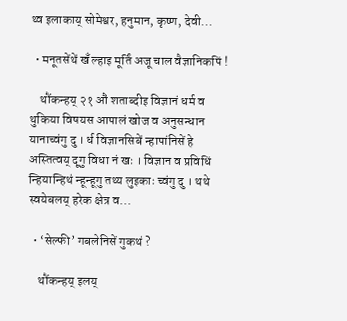थ्व इलाकाय् सोमेश्वर, हनुमान, कृष्ण, देवी...

  • मनूतसेंथें खँ ल्हाइ मूर्तिं अजू चाल वैज्ञानिकपिं !

    थौंकन्हय् २१ औं शताब्दीइ विज्ञानं धर्म व थुकिया विषयस आपालं खोज व अनुसन्धान यानाच्वंगु दु । र्ध विज्ञानसिबें न्हापांनिसें हे अस्तित्वय् दूगु विधा नं खः । विज्ञान व प्रविधिं न्हियान्हिथं न्हून्हूगु तथ्य लुइकाः च्वंगु दु । थथे स्वयेबलय् हरेक क्षेत्र व...

  • ‘सेल्फी’ गबलेनिसें गुकथं ?

    थौंकन्हय् इलय्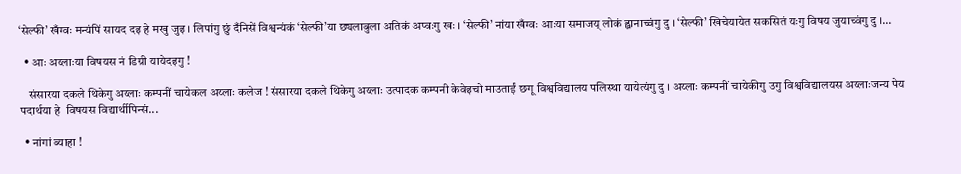‘सेल्फी’ खँग्वः मन्यंपिं सायद दइ हे मखु जुइ । लिपांगु छुं दँनिसें विश्वन्यंकं ‘सेल्फी’या छ्यलाबुला अतिकं अप्वःगु खः । ‘सेल्फी’ नांया खँग्वः आःया समाजय् लोकं ह्वानाच्वंगु दु । ‘सेल्फी’ खिचेयायेत सकसितं यःगु विषय जुयाच्वंगु दु ।...

  • आः अय्लाःया विषयस नं डिग्री यायेदइगु !

    संसारया दकले थिकेगु अय्लाः कम्पनीं चायेकल अय्लाः कलेज ! संसारया दकले थिकेगु अय्लाः उत्पादक कम्पनी केवेइचो माउताईं छगू विश्वविद्यालय पलिस्था यायेत्यंगु दु । अय्लाः कम्पनीं चायेकीगु उगु विश्वविद्यालयस अय्लाःजन्य पेय पदार्थया हे  विषयस विद्यार्थीपिन्सं...

  • नांगां ब्याहा !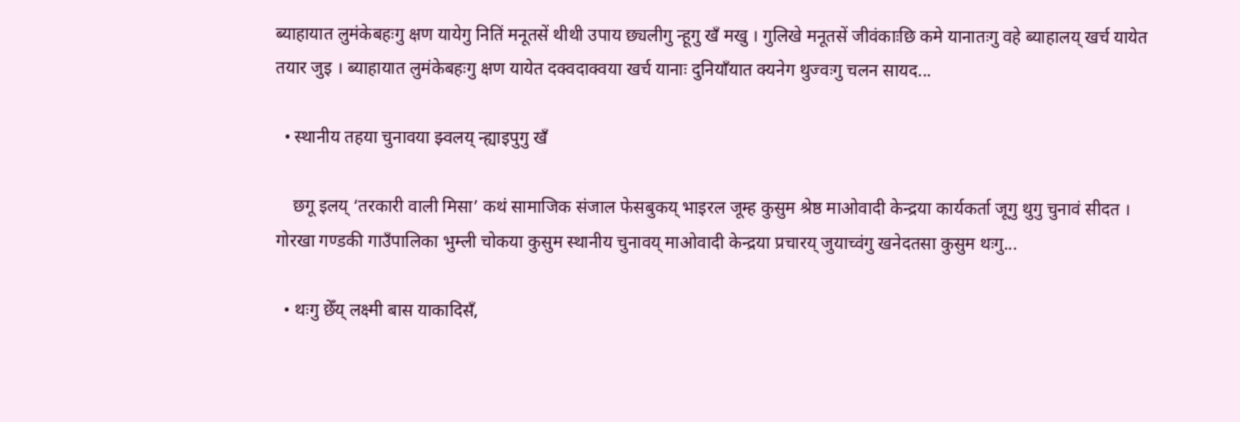ब्याहायात लुमंकेबहःगु क्षण यायेगु नितिं मनूतसें थीथी उपाय छ्यलीगु न्हूगु खँ मखु । गुलिखे मनूतसें जीवंकाःछि कमे यानातःगु वहे ब्याहालय् खर्च यायेत तयार जुइ । ब्याहायात लुमंकेबहःगु क्षण यायेत दक्वदाक्वया खर्च यानाः दुनियाँयात क्यनेग थुज्वःगु चलन सायद...

  • स्थानीय तहया चुनावया झ्वलय् न्ह्याइपुगु खँ

    छगू इलय् ‘तरकारी वाली मिसा’ कथं सामाजिक संजाल फेसबुकय् भाइरल जूम्ह कुसुम श्रेष्ठ माओवादी केन्द्रया कार्यकर्ता जूगु थुगु चुनावं सीदत । गोरखा गण्डकी गाउँपालिका भुम्ली चोकया कुसुम स्थानीय चुनावय् माओवादी केन्द्रया प्रचारय् जुयाच्वंगु खनेदतसा कुसुम थःगु...

  • थःगु छेँय् लक्ष्मी बास याकादिसँ,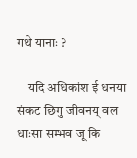गथे यानाः ?

    यदि अधिकांश ई धनया संकट छिगु जीवनय् वल धाःसा सम्भव जू कि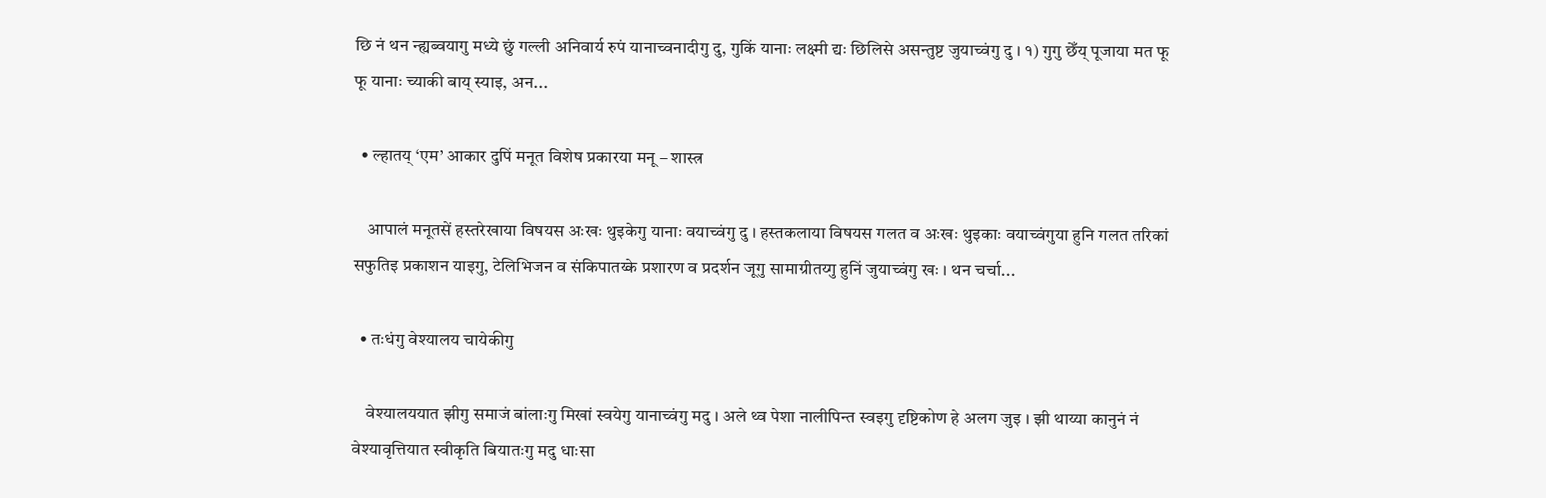छि नं थन न्ह्यब्वयागु मध्ये छुं गल्ली अनिवार्य रुपं यानाच्वनादीगु दु, गुकिं यानाः लक्ष्मी द्यः छिलिसे असन्तुष्ट जुयाच्वंगु दु । १) गुगु छेँय् पूजाया मत फू फू यानाः च्याकी बाय् स्याइ, अन...

  • ल्हातय् ‘एम’ आकार दुपिं मनूत विशेष प्रकारया मनू – शास्त्र

    आपालं मनूतसें हस्तरेखाया विषयस अःखः थुइकेगु यानाः वयाच्वंगु दु । हस्तकलाया विषयस गलत व अःखः थुइकाः वयाच्वंगुया हुनि गलत तरिकां सफुतिइ प्रकाशन याइगु, टेलिभिजन व संकिपातय्के प्रशारण व प्रदर्शन जूगु सामाग्रीतय्गु हुनिं जुयाच्वंगु खः । थन चर्चा...

  • तःधंगु वेश्यालय चायेकीगु

    वेश्यालययात झीगु समाजं बांलाःगु मिखां स्वयेगु यानाच्वंगु मदु । अले थ्व पेशा नालीपिन्त स्वइगु दृष्टिकोण हे अलग जुइ । झी थाय्या कानुनं नं वेश्यावृत्तियात स्वीकृति बियातःगु मदु धाःसा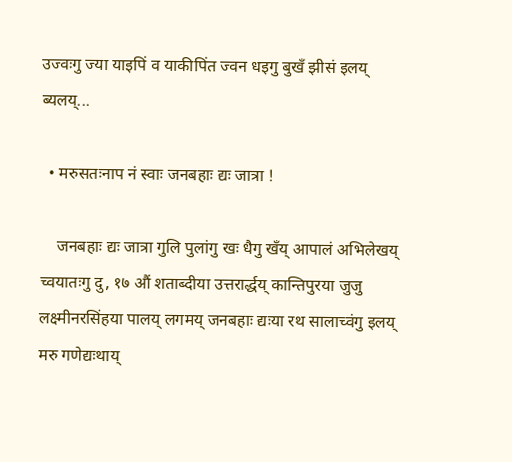उज्वःगु ज्या याइपिं व याकीपिंत ज्वन धइगु बुखँ झीसं इलय् ब्यलय्...

  • मरुसतःनाप नं स्वाः जनबहाः द्यः जात्रा !

    जनबहाः द्यः जात्रा गुलि पुलांगु खः धैगु खँय् आपालं अभिलेखय् च्वयातःगु दु, १७ औं शताब्दीया उत्तरार्द्धय् कान्तिपुरया जुजु लक्ष्मीनरसिंहया पालय् लगमय् जनबहाः द्यःया रथ सालाच्वंगु इलय् मरु गणेद्यःथाय्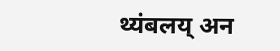थ्यंबलय् अन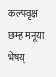कल्पवृक्ष छम्ह मनूया भेषय्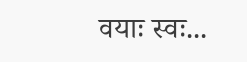वयाः स्वः...